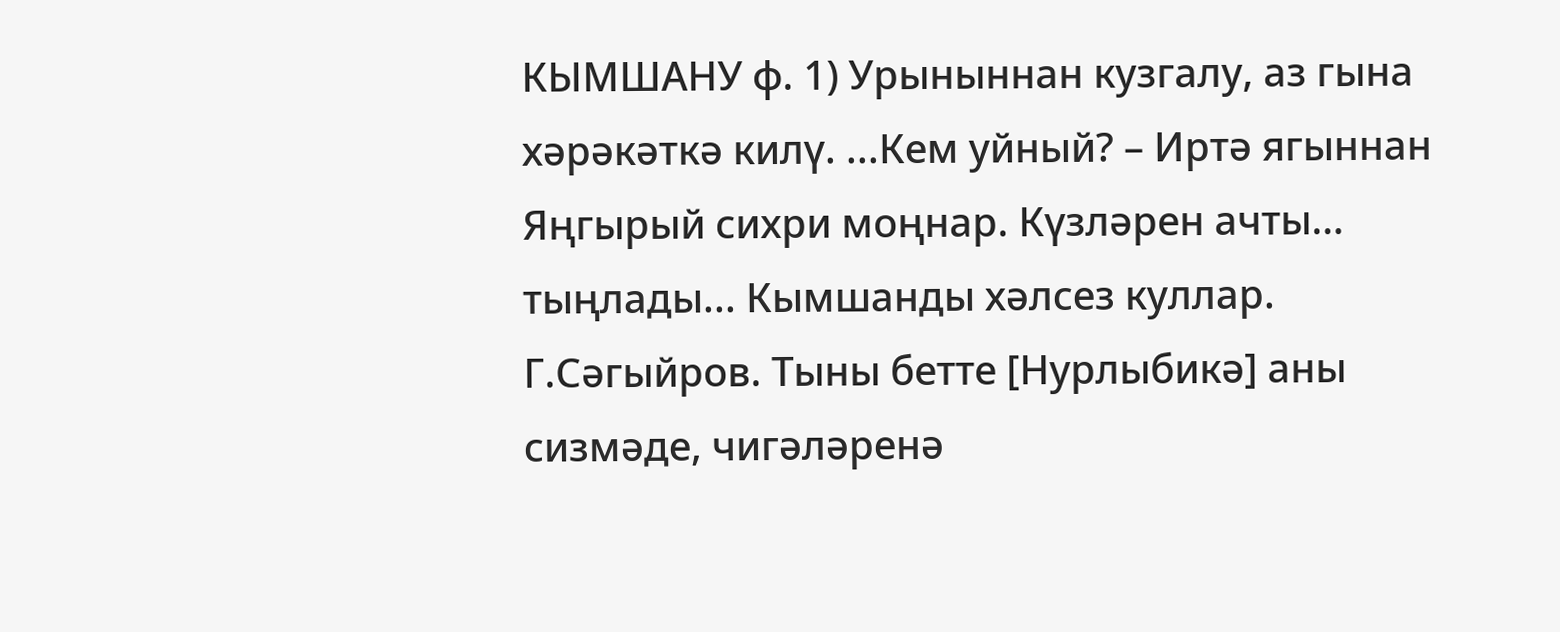КЫМШАНУ ф. 1) Урыныннан кузгалу, аз гына хәрәкәткә килү. ...Кем уйный? – Иртә ягыннан Яңгырый сихри моңнар. Күзләрен ачты… тыңлады... Кымшанды хәлсез куллар. Г.Сәгыйров. Тыны бетте [Нурлыбикә] аны сизмәде, чигәләренә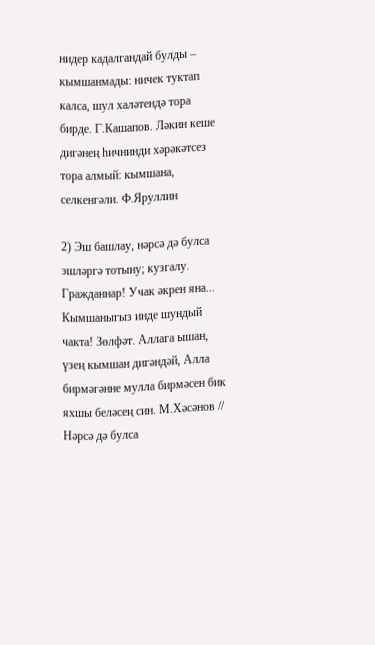нидер кадалгандай булды – кымшанмады: ничек туктап калса, шул халәтендә тора бирде. Г.Кашапов. Ләкин кеше дигәнең һичнинди хәрәкәтсез тора алмый: кымшана, селкенгәли. Ф.Яруллин

2) Эш башлау, нәрсә дә булса эшләргә тотыну; кузгалу. Гражданнар! Учак әкрен яна... Кымшаныгыз инде шундый чакта! Зөлфәт. Аллага ышан, үзең кымшан дигәндәй, Алла бирмәгәнне мулла бирмәсен бик яхшы беләсең син. М.Хәсәнов // Нәрсә дә булса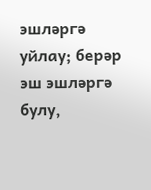эшләргә уйлау; берәр эш эшләргә булу,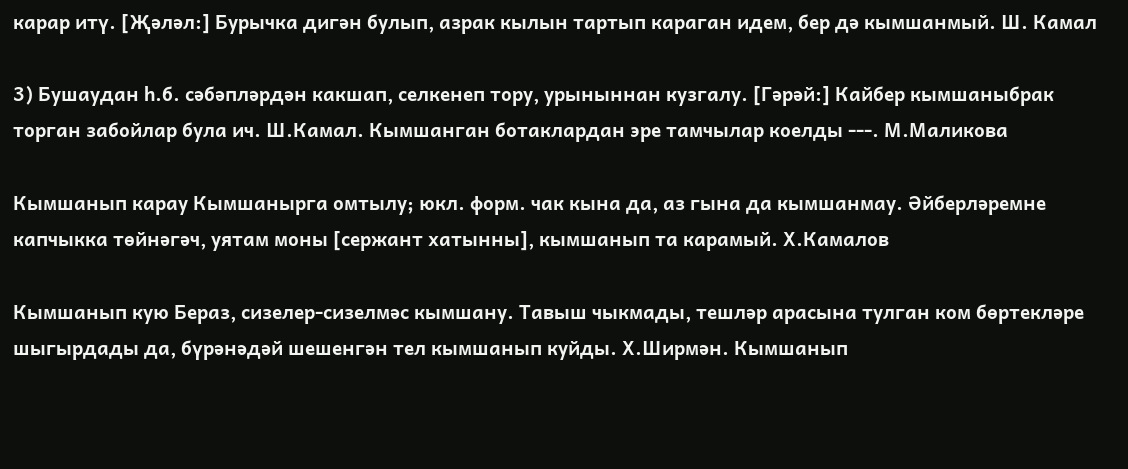карар итү. [Җәләл:] Бурычка дигән булып, азрак кылын тартып караган идем, бер дә кымшанмый. Ш. Камал

3) Бушаудан һ.б. сәбәпләрдән какшап, селкенеп тору, урыныннан кузгалу. [Гәрәй:] Кайбер кымшаныбрак торган забойлар була ич. Ш.Камал. Кымшанган ботаклардан эре тамчылар коелды ---. М.Маликова

Кымшанып карау Кымшанырга омтылу; юкл. форм. чак кына да, аз гына да кымшанмау. Әйберләремне капчыкка төйнәгәч, уятам моны [сержант хатынны], кымшанып та карамый. Х.Камалов

Кымшанып кую Бераз, сизелер-сизелмәс кымшану. Тавыш чыкмады, тешләр арасына тулган ком бөртекләре шыгырдады да, бүрәнәдәй шешенгән тел кымшанып куйды. Х.Ширмән. Кымшанып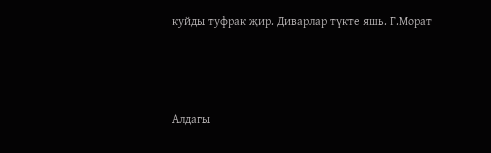куйды туфрак җир. Диварлар түкте яшь. Г.Морат



Алдагы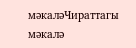мәкаләЧираттагы мәкалә